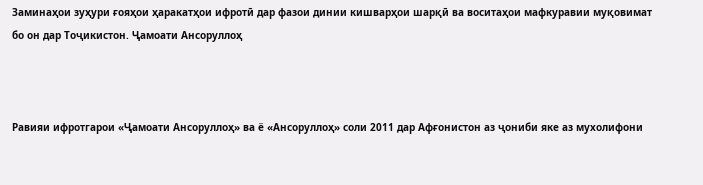Заминаҳои зуҳури ғояҳои ҳаракатҳои ифротӣ дар фазои динии кишварҳои шарқӣ ва воситаҳои мафкуравии муқовимат бо он дар Тоҷикистон. Ҷамоати Ансоруллоҳ



Равияи ифротгарои «Ҷамоати Ансоруллоҳ» ва ё «Ансоруллоҳ» соли 2011 дар Афғонистон аз ҷониби яке аз мухолифони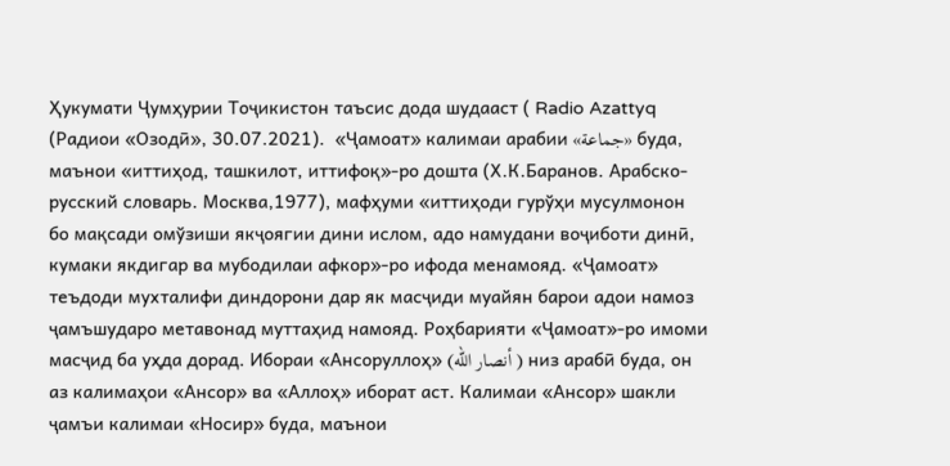Ҳукумати Ҷумҳурии Тоҷикистон таъсис дода шудааст ( Radio Azattyq (Радиои «Озодӣ», 30.07.2021).  «Ҷамоат» калимаи арабии «جماعة» буда, маънои «иттиҳод, ташкилот, иттифоқ»-ро дошта (Х.К.Баранов. Арабско-русский словарь. Москва,1977), мафҳуми «иттиҳоди гурўҳи мусулмонон бо мақсади омўзиши якҷоягии дини ислом, адо намудани воҷиботи динӣ, кумаки якдигар ва мубодилаи афкор»-ро ифода менамояд. «Ҷамоат» теъдоди мухталифи диндорони дар як масҷиди муайян барои адои намоз ҷамъшударо метавонад муттаҳид намояд. Роҳбарияти «Ҷамоат»-ро имоми масҷид ба уҳда дорад. Ибораи «Ансоруллоҳ» (أنصار الله ) низ арабӣ буда, он аз калимаҳои «Ансор» ва «Аллоҳ» иборат аст. Калимаи «Ансор» шакли ҷамъи калимаи «Носир» буда, маънои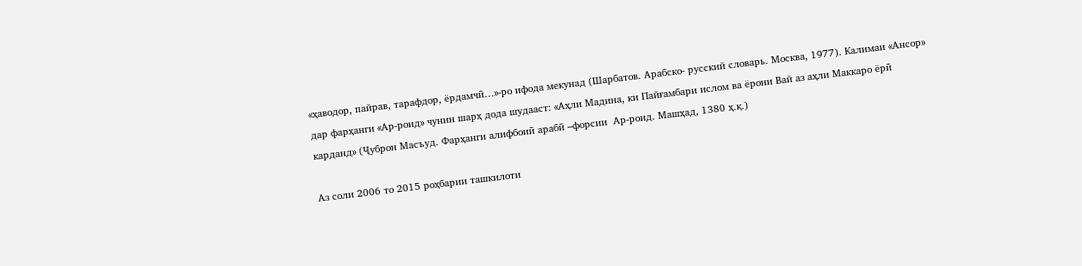«ҳаводор, пайрав, тарафдор, ёрдамчӣ…»-ро ифода мекунад (Шарбатов. Арабско- русский словарь. Москва, 1977). Калимаи «Ансор» дар фарҳанги «Ар-роид» чунин шарҳ дода шудааст: «Аҳли Мадина, ки Пайғамбари ислом ва ёрони Вай аз аҳли Маккаро ёрӣ карданд» (Ҷуброн Масъуд. Фарҳанги алифбоиӣ арабӣ –форсии  Ар-роид. Машҳад, 1380 ҳ.қ.)

Аз соли 2006 то 2015 роҳбарии ташкилоти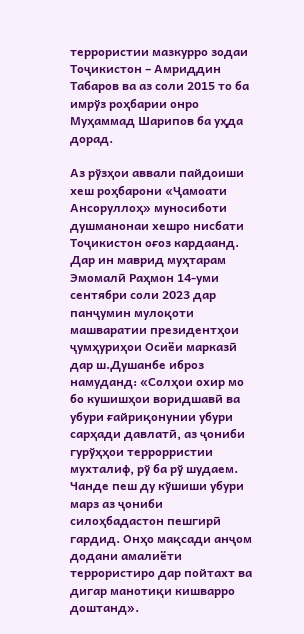террористии мазкурро зодаи Тоҷикистон – Амриддин Табаров ва аз соли 2015 то ба имрўз роҳбарии онро Муҳаммад Шарипов ба уҳда дорад.

Аз рўзҳои аввали пайдоиши хеш роҳбарони «Ҷамоати Ансоруллоҳ» муносиботи душманонаи хешро нисбати Тоҷикистон оғоз кардаанд. Дар ин маврид муҳтарам Эмомалӣ Раҳмон 14-уми сентябри соли 2023 дар панҷумин мулоқоти машваратии президентҳои ҷумҳуриҳои Осиёи марказӣ дар ш.Душанбе иброз намуданд: «Солҳои охир мо бо кушишҳои воридшавӣ ва убури ғайриқонунии убури сарҳади давлатӣ, аз ҷониби гурўҳҳои террорристии мухталиф, рў ба рў шудаем.  Чанде пеш ду кўшиши убури марз аз ҷониби силоҳбадастон пешгирӣ гардид. Онҳо мақсади анҷом додани амалиёти террористиро дар пойтахт ва дигар манотиқи кишварро доштанд».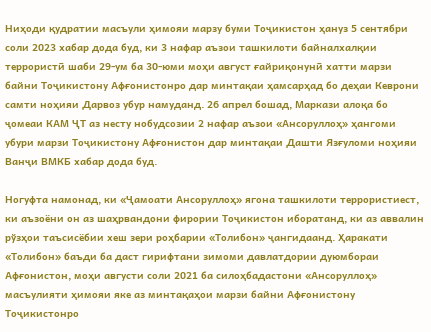Ниҳоди қудратии масъули ҳимояи марзу буми Тоҷикистон ҳануз 5 сентябри соли 2023 хабар дода буд, ки 3 нафар аъзои ташкилоти байналхалқии террористӣ шаби 29-ум ба 30-юми моҳи август ғайриқонунӣ хатти марзи байни Тоҷикистону Афғонистонро дар минтақаи ҳамсарҳад бо деҳаи Кеврони самти ноҳияи Дарвоз убур намуданд. 26 апрел бошад, Маркази алоқа бо ҷомеаи КАМ ҶТ аз несту нобудсозии 2 нафар аъзои «Ансоруллоҳ» ҳангоми убури марзи Тоҷикистону Афғонистон дар минтақаи Дашти Язғуломи ноҳияи Ванҷи ВМКБ хабар дода буд.

Ногуфта намонад, ки «Ҷамоати Ансоруллоҳ» ягона ташкилоти террористиест, ки аъзоёни он аз шаҳрвандони фирории Тоҷикистон иборатанд, ки аз аввалин рўзҳои таъсисёбии хеш зери роҳбарии «Толибон» ҷангидаанд. Ҳаракати «Толибон» баъди ба даст гирифтани зимоми давлатдории дуюмбораи Афғонистон, моҳи августи соли 2021 ба силоҳбадастони «Ансоруллоҳ» масъулияти ҳимояи яке аз минтақаҳои марзи байни Афғонистону Тоҷикистонро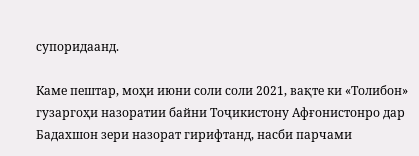супоридаанд.

Каме пештар, моҳи июни соли соли 2021, вақте ки «Толибон» гузаргоҳи назоратии байни Тоҷикистону Афғонистонро дар Бадахшон зери назорат гирифтанд, насби парчами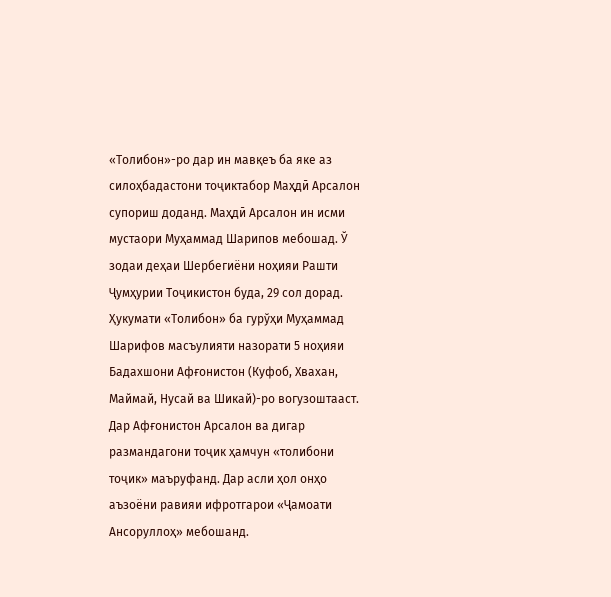«Толибон»-ро дар ин мавқеъ ба яке аз силоҳбадастони тоҷиктабор Маҳдӣ Арсалон супориш доданд. Маҳдӣ Арсалон ин исми мустаори Муҳаммад Шарипов мебошад. Ў зодаи деҳаи Шербегиёни ноҳияи Рашти Ҷумҳурии Тоҷикистон буда, 29 сол дорад. Ҳукумати «Толибон» ба гурўҳи Муҳаммад Шарифов масъулияти назорати 5 ноҳияи Бадахшони Афғонистон (Куфоб, Хвахан, Маймай, Нусай ва Шикай)-ро вогузоштааст. Дар Афғонистон Арсалон ва дигар размандагони тоҷик ҳамчун «толибони тоҷик» маъруфанд. Дар асли ҳол онҳо аъзоёни равияи ифротгарои «Ҷамоати Ансоруллоҳ» мебошанд.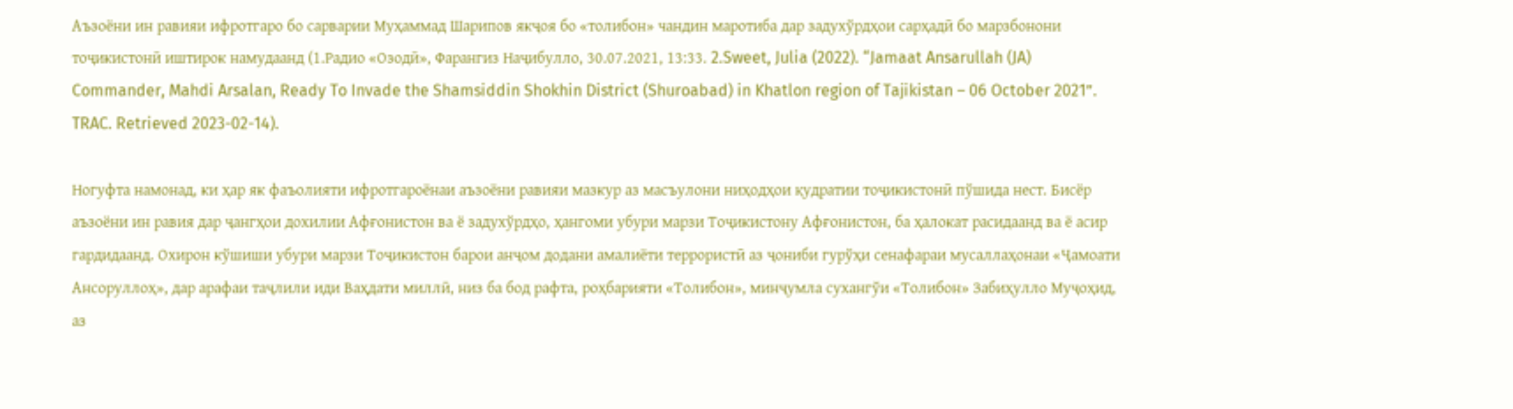Аъзоёни ин равияи ифротгаро бо сарварии Муҳаммад Шарипов якҷоя бо «толибон» чандин маротиба дар задухўрдҳои сарҳадӣ бо марзбонони тоҷикистонӣ иштирок намудаанд (1.Радио «Озодӣ», Фарангиз Наҷибулло, 30.07.2021, 13:33. 2.Sweet, Julia (2022). “Jamaat Ansarullah (JA) Commander, Mahdi Arsalan, Ready To Invade the Shamsiddin Shokhin District (Shuroabad) in Khatlon region of Tajikistan – 06 October 2021”. TRAC. Retrieved 2023-02-14).

Ногуфта намонад, ки ҳар як фаъолияти ифротгароёнаи аъзоёни равияи мазкур аз масъулони ниҳодҳои қудратии тоҷикистонӣ пўшида нест. Бисёр аъзоёни ин равия дар ҷангҳои дохилии Афғонистон ва ё задухўрдҳо, ҳангоми убури марзи Тоҷикистону Афғонистон, ба ҳалокат расидаанд ва ё асир гардидаанд. Охирон кўшиши убури марзи Тоҷикистон барои анҷом додани амалиёти террористӣ аз ҷониби гурўҳи сенафараи мусаллаҳонаи «Ҷамоати Ансоруллоҳ», дар арафаи таҷлили иди Ваҳдати миллӣ, низ ба бод рафта, роҳбарияти «Толибон», минҷумла сухангўи «Толибон» Забиҳулло Муҷоҳид, аз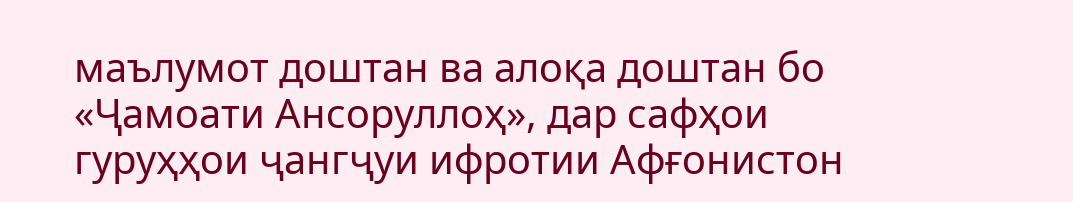маълумот доштан ва алоқа доштан бо «Ҷамоати Ансоруллоҳ», дар сафҳои гуруҳҳои ҷангҷуи ифротии Афғонистон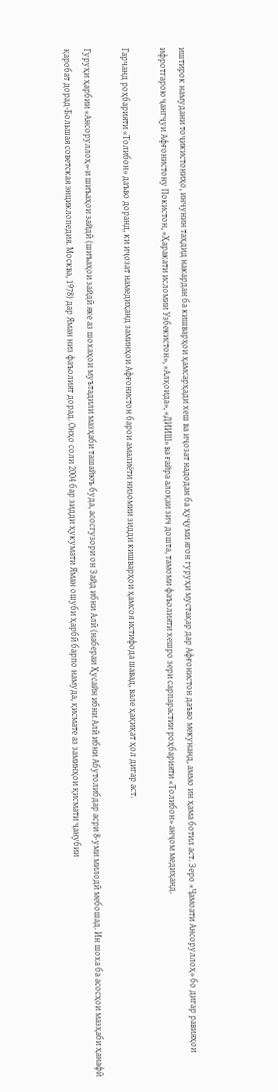иштирок намудани тоҷикистониҳо, инчунин таҳдид накардан ба кишварҳои ҳамсарҳади хеш ва иҷозат надодан ба ҳуҷуми ягон гуруҳи мустақар дар Афғонистон даъво мекунанд, аммо ин ҳама ботил аст. Зеро «Ҷамоати Ансоруллоҳ» бо дигар равияҳои ифротгарою ҷангҷуи Афғонистону Покистон, «Ҳаракати исломии Узбекистон», «Алқоида», «ДИИШ» ва ғайра алоқаи зич дошта, тамоми фаъолияти хешро зери сарпарастии роҳбарияти «Толибон» анҷом медиҳанд.

Гарчанд роҳбарияти «Толибон» даъво доранд, ки иҷозат намедиҳанд заминҳои Афғонистон барои амалиёти низомии зидди кишварҳои ҳамсоя истифода шавад, вале ҳақиқат ҳол дигар аст.

Гуруҳи ҳарбии «Ансоруллоҳ»-и шиъаҳои зайдӣ (шиъаҳои зайдӣ яке аз шохаҳои муътадили мазҳаби ташайюъ буда, асосгузори он Зайд ибни Алӣ (набераи Ҳусайн ибни Алӣ ибни Абутолибдар асри 8-уми милодӣ мебошад. Ин шоха ба асосҳои мазҳаби ҳанафӣ қаробат дорад-Большая советская энциклопедия. Москва, 1978) дар Яман низ фаъолият дорад. Онҳо соли 2004 бар зидди ҳукумати Яман ошуби ҳарбӣ барпо намуда, қисмате аз заминҳои қисмати ҷанубии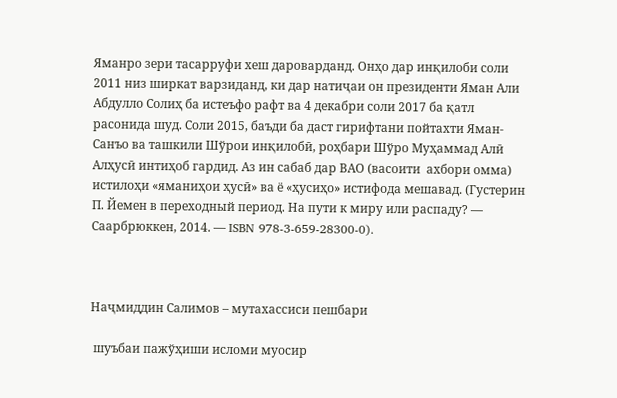Яманро зери тасарруфи хеш дароварданд. Онҳо дар инқилоби соли 2011 низ ширкат варзиданд, ки дар натиҷаи он президенти Яман Али Абдулло Солиҳ ба истеъфо рафт ва 4 декабри соли 2017 ба қатл расонида шуд. Соли 2015, баъди ба даст гирифтани пойтахти Яман- Санъо ва ташкили Шўрои инқилобӣ, роҳбари Шўро Муҳаммад Алӣ Алҳусӣ интиҳоб гардид. Аз ин сабаб дар ВАО (васоити  ахбори омма) истилоҳи «яманиҳои ҳусӣ» ва ё «ҳусиҳо» истифода мешавад. (Густерин П. Йемен в переходный период. На пути к миру или распаду? — Саарбрюккен, 2014. — ISBN 978-3-659-28300-0).



Наҷмиддин Салимов – мутахассиси пешбари

 шуъбаи пажўҳиши исломи муосир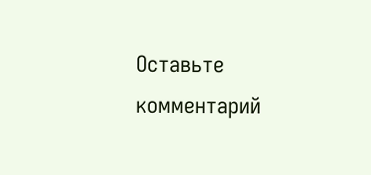Оставьте комментарий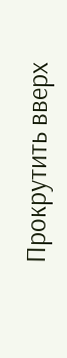Прокрутить вверх